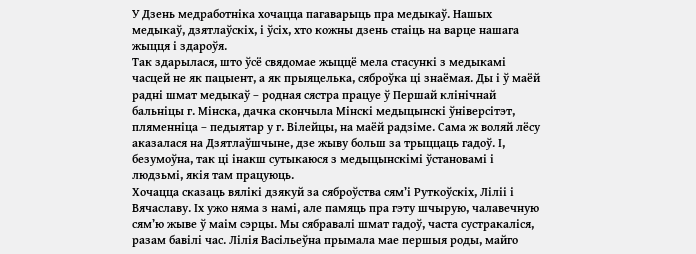У Дзень медработніка хочацца пагаварыць пра медыкаў. Нашых медыкаў, дзятлаўскіх, і ўсіх, хто кожны дзень стаіць на варце нашага жыцця і здароўя.
Так здарылася, што ўсё свядомае жыццё мела стасункі з медыкамі часцей не як пацыент, а як прыяцелька, сяброўка ці знаёмая. Ды і ў маёй радні шмат медыкаў – родная сястра працуе ў Першай клінічнай бальніцы г. Мінска, дачка скончыла Мінскі медыцынскі ўніверсітэт, пляменніца – педыятар у г. Вілейцы, на маёй радзіме. Сама ж воляй лёсу аказалася на Дзятлаўшчыне, дзе жыву больш за трыццаць гадоў. І, безумоўна, так ці інакш сутыкаюся з медыцынскімі ўстановамі і людзьмі, якія там працуюць.
Хочацца сказаць вялікі дзякуй за сяброўства сям’і Руткоўскіх, Ліліі і Вячаславу. Іх ужо няма з намі, але памяць пра гэту шчырую, чалавечную сям’ю жыве ў маім сэрцы. Мы сябравалі шмат гадоў, часта сустракаліся, разам бавілі час. Лілія Васільеўна прымала мае першыя роды, майго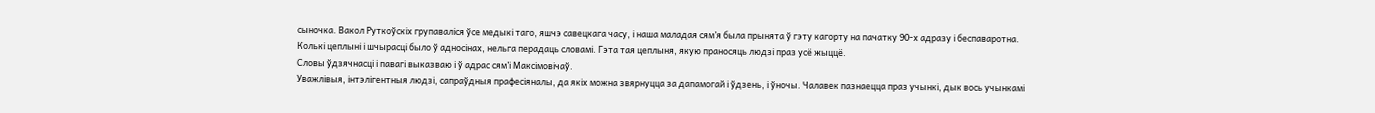сыночка. Вакол Руткоўскіх групаваліся ўсе медыкі таго, яшчэ савецкага часу, і наша маладая сям’я была прынята ў гэту кагорту на пачатку 90-х адразу і беспаваротна. Колькі цеплыні і шчырасці было ў адносінах, нельга перадаць словамі. Гэта тая цеплыня, якую праносяць людзі праз усё жыццё.
Словы ўдзячнасці і павагі выказваю і ў адрас сям’і Максімовічаў.
Уважлівыя, інтэлігентныя людзі, сапраўдныя прафесіяналы, да якіх можна звярнуцца за дапамогай і ўдзень, і ўночы. Чалавек пазнаецца праз учынкі, дык вось учынкамі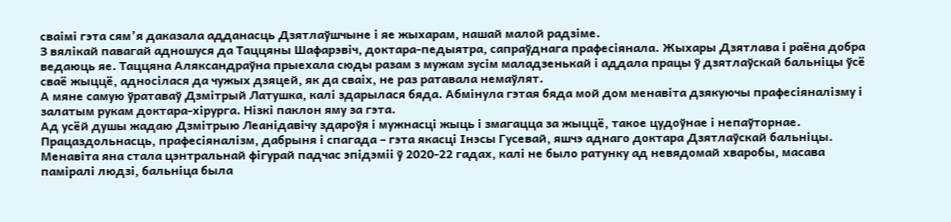сваімі гэта сям’я даказала адданасць Дзятлаўшчыне і яе жыхарам, нашай малой радзіме.
З вялікай павагай адношуся да Таццяны Шафарэвіч, доктара-педыятра, сапраўднага прафесіянала. Жыхары Дзятлава і раёна добра ведаюць яе. Таццяна Аляксандраўна прыехала сюды разам з мужам зусім маладзенькай і аддала працы ў дзятлаўскай бальніцы ўсё сваё жыццё, адносілася да чужых дзяцей, як да сваіх, не раз ратавала немаўлят.
А мяне самую ўратаваў Дзмітрый Латушка, калі здарылася бяда. Абмінула гэтая бяда мой дом менавіта дзякуючы прафесіяналізму і залатым рукам доктара-хірурга. Нізкі паклон яму за гэта.
Ад усёй душы жадаю Дзмітрыю Леанідавічу здароўя і мужнасці жыць і змагацца за жыццё, такое цудоўнае і непаўторнае.
Працаздольнасць, прафесіяналізм, дабрыня і спагада – гэта якасці Інэсы Гусевай, яшчэ аднаго доктара Дзятлаўскай бальніцы. Менавіта яна стала цэнтральнай фігурай падчас эпідэміі ў 2020-22 гадах, калі не было ратунку ад невядомай хваробы, масава паміралі людзі, бальніца была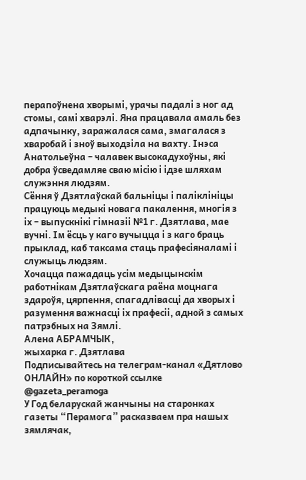перапоўнена хворымі, урачы падалі з ног ад стомы, самі хварэлі. Яна працавала амаль без адпачынку, заражалася сама, змагалася з хваробай і зноў выходзіла на вахту. Інэса Анатольеўна – чалавек высокадухоўны, які добра ўсведамляе сваю місію і ідзе шляхам служэння людзям.
Сёння ў Дзятлаўскай бальніцы і паліклініцы працуюць медыкі новага пакалення, многія з іх – выпускнікі гімназіі №1 г. Дзятлава, мае вучні. Ім ёсць у каго вучыцца і з каго браць прыклад, каб таксама стаць прафесіяналамі і служыць людзям.
Хочацца пажадаць усім медыцынскім работнікам Дзятлаўскага раёна моцнага здароўя, цярпення, спагадлівасці да хворых і разумення важнасці іх прафесіі, адной з самых патрэбных на Зямлі.
Алена АБРАМЧЫК,
жыхарка г. Дзятлава
Подписывайтесь на телеграм-канал «Дятлово ОНЛАЙН» по короткой ссылке @gazeta_peramoga
У Год беларускай жанчыны на старонках газеты “Перамога” расказваем пра нашых зямлячак,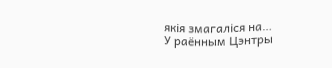якія змагаліся на…
У раённым Цэнтры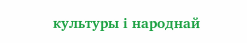культуры і народнай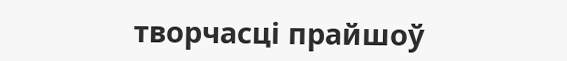творчасці прайшоў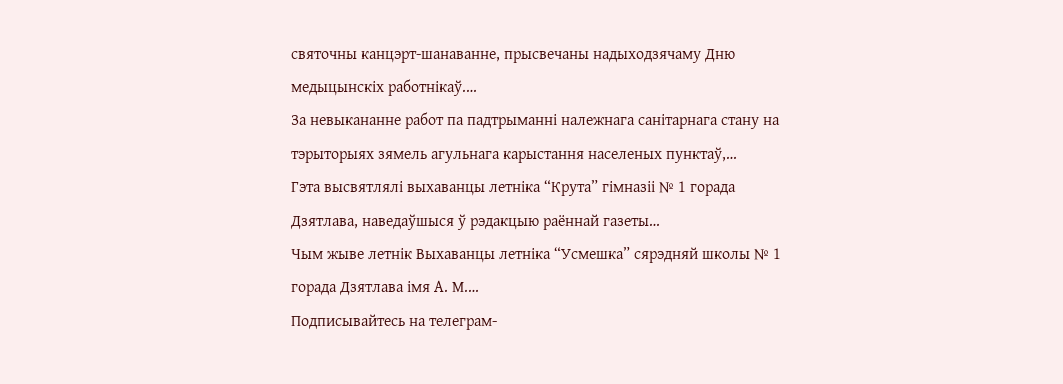святочны канцэрт-шанаванне, прысвечаны надыходзячаму Дню медыцынскіх работнікаў.…
За невыкананне работ па падтрыманні належнага санітарнага стану на тэрыторыях зямель агульнага карыстання населеных пунктаў,…
Гэта высвятлялі выхаванцы летніка “Крута” гімназіі № 1 горада Дзятлава, наведаўшыся ў рэдакцыю раённай газеты…
Чым жыве летнік Выхаванцы летніка “Усмешка” сярэдняй школы № 1 горада Дзятлава імя А. М.…
Подписывайтесь на телеграм-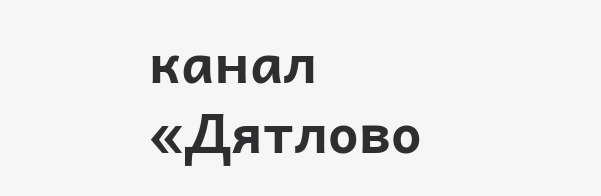канал «Дятлово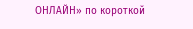ОНЛАЙН» по короткой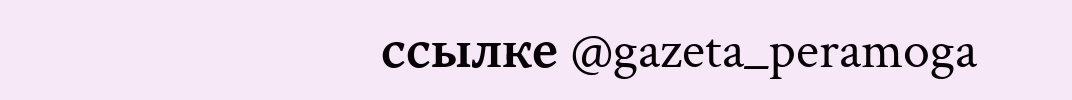ссылке @gazeta_peramoga